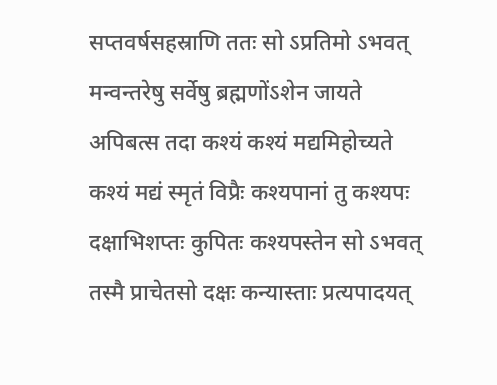सप्तवर्षसहस्राणि ततः सो ऽप्रतिमो ऽभवत्
मन्वन्तरेषु सर्वेषु ब्रह्मणोंऽशेन जायते
अपिबत्स तदा कश्यं कश्यं मद्यमिहोच्यते
कश्यं मद्यं स्मृतं विप्रैः कश्यपानां तु कश्यपः
दक्षाभिशप्तः कुपितः कश्यपस्तेन सो ऽभवत्
तस्मै प्राचेतसो दक्षः कन्यास्ताः प्रत्यपादयत्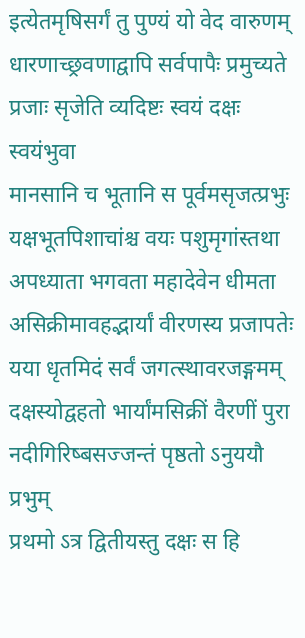इत्येतमृषिसर्गं तु पुण्यं यो वेद वारुणम्
धारणाच्छ्रवणाद्वापि सर्वपापैः प्रमुच्यते
प्रजाः सृजेति व्यदिष्टः स्वयं दक्षः स्वयंभुवा
मानसानि च भूतानि स पूर्वमसृजत्प्रभुः
यक्षभूतपिशाचांश्च वयः पशुमृगांस्तथा
अपध्याता भगवता महादेवेन धीमता
असिक्रीमावहद्भार्यां वीरणस्य प्रजापतेः
यया धृतमिदं सर्वं जगत्स्थावरजङ्गमम्
दक्षस्योद्वहतो भार्यांमसिक्रीं वैरणीं पुरा
नदीगिरिष्बसज्जन्तं पृष्ठतो ऽनुययौ प्रभुम्
प्रथमो ऽत्र द्वितीयस्तु दक्षः स हि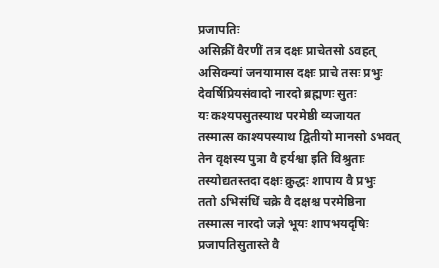प्रजापतिः
असिक्रीं वैरणीं तत्र दक्षः प्राचेतसो ऽवहत्
असिक्न्यां जनयामास दक्षः प्राचे तसः प्रभुः
देवर्षिप्रियसंवादो नारदो ब्रह्मणः सुतः
यः कश्यपसुतस्याथ परमेष्ठी व्यजायत
तस्मात्स काश्यपस्याथ द्वितीयो मानसो ऽभवत्
तेन वृक्षस्य पुत्रा वै हर्यश्वा इति विश्रुताः
तस्योद्यतस्तदा दक्षः क्रुद्धः शापाय वै प्रभुः
ततो ऽभिसंधिं चक्रे वै दक्षश्च परमेष्ठिना
तस्मात्स नारदो जज्ञे भूयः शापभयदृषिः
प्रजापतिसुतास्ते वै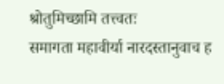श्रोतुमिच्छामि तत्त्वतः
समागता महावीर्या नारदस्तानुवाच ह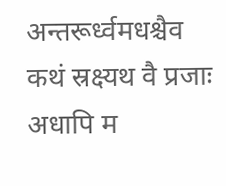अन्तरूर्ध्वमधश्चैव कथं स्रक्ष्यथ वै प्रजाः
अधापि म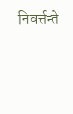निवर्त्तन्ते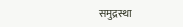समुद्रस्था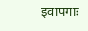इवापगाः